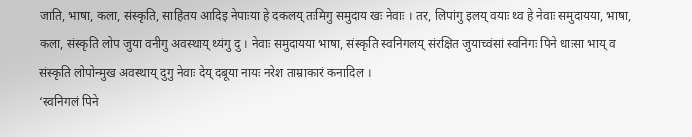जाति, भाषा, कला, संस्कृति, साहितय आदिइ नेपाःया हे दकलय् तःमिगु समुदाय खः नेवाः । तर, लिपांगु इलय् वयाः थ्व हे नेवाः समुदायया, भाषा, कला, संस्कृति लोप जुया वनीगु अवस्थाय् थ्यंगु दु । नेवाः समुदायया भाषा, संस्कृति स्वनिगलय् संरक्षित जुयाच्वंसां स्वनिगः पिने धाःसा भाय् व संस्कृति लोपोन्मुख अवस्थाय् दुगु नेवाः देय् दबूया नायः नरेश ताम्राकारं कनादिल ।
‘स्वनिगलं पिने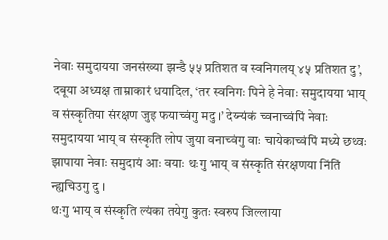नेवाः समुदायया जनसंख्या झन्डै ५५ प्रतिशत व स्वनिगलय् ४५ प्रतिशत दु’, दबूया अध्यक्ष ताम्राकारं धयादिल, ‘तर स्वनिगः पिने हे नेवाः समुदायया भाय् व संस्कृतिया संरक्षण जुइ फयाच्वंगु मदु ।’ देय्न्यंकं च्वनाच्वंपिं नेवाः समुदायया भाय् व संस्कृति लोप जुया वनाच्वंगु वाः चायेकाच्वंपिं मध्ये छथ्वः झापाया नेवाः समुदायं आः वयाः थःगु भाय् व संस्कृति संरक्षणया निंतिं न्ह्यचिउगु दु ।
थःगु भाय् व संस्कृति ल्यंका तयेगु कुतः स्वरुप जिल्लाया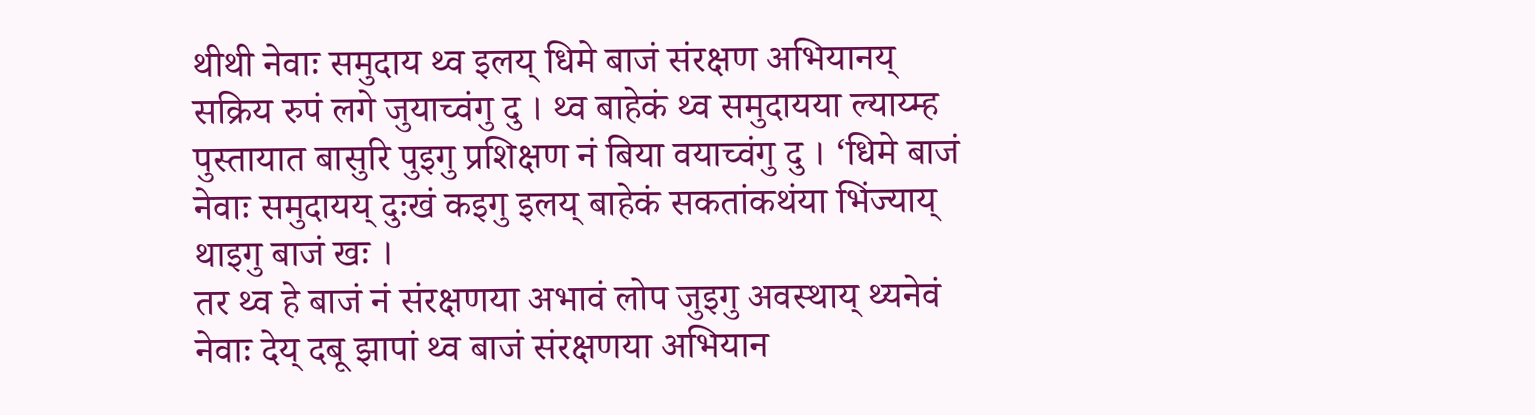थीथी नेवाः समुदाय थ्व इलय् धिमे बाजं संरक्षण अभियानय् सक्रिय रुपं लगे जुयाच्वंगु दु । थ्व बाहेकं थ्व समुदायया ल्याय्म्ह पुस्तायात बासुरि पुइगु प्रशिक्षण नं बिया वयाच्वंगु दु । ‘धिमे बाजं नेवाः समुदायय् दुःखं कइगु इलय् बाहेकं सकतांकथंया भिंज्याय् थाइगु बाजं खः ।
तर थ्व हे बाजं नं संरक्षणया अभावं लोप जुइगु अवस्थाय् थ्यनेवं नेवाः देय् दबू झापां थ्व बाजं संरक्षणया अभियान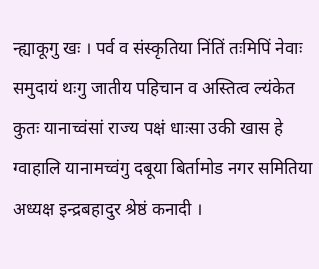न्ह्याकूगु खः । पर्व व संस्कृतिया निंतिं तःमिपिं नेवाः समुदायं थःगु जातीय पहिचान व अस्तित्व ल्यंकेत कुतः यानाच्वंसां राज्य पक्षं धाःसा उकी खास हे ग्वाहालि यानामच्वंगु दबूया बिर्तामोड नगर समितिया अध्यक्ष इन्द्रबहादुर श्रेष्ठं कनादी ।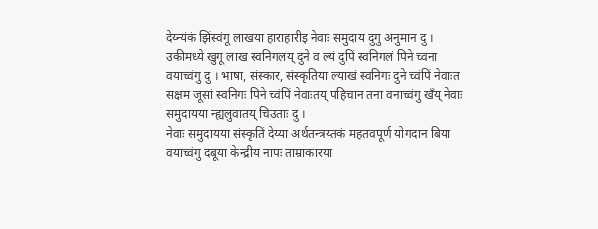देय्न्यंकं झिंस्वंगू लाखया हाराहारीइ नेवाः समुदाय दुगु अनुमान दु । उकीमध्ये खुगू लाख स्वनिगलय् दुने व ल्यं दुपिं स्वनिगलं पिने च्वना वयाच्वंगु दु । भाषा, संस्कार, संस्कृतिया ल्याखं स्वनिगः दुने च्वंपिं नेवाःत सक्षम जूसां स्वनिगः पिने च्वंपिं नेवाःतय् पहिचान तना वनाच्वंगु खँय् नेवाः समुदायया न्ह्यलुवातय् चिउताः दु ।
नेवाः समुदायया संस्कृतिं देय्या अर्थतन्त्रय्तकं महतवपूर्ण योगदान बिया वयाच्वंगु दबूया केन्द्रीय नापः ताम्राकारया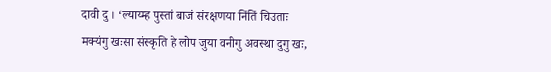दावी दु । ‘ल्याय्म्ह पुस्तां बाजं संरक्षणया निंतिं चिउताः मक्यंगु खःसा संस्कृति हे लोप जुया वनीगु अवस्था दुगु खः,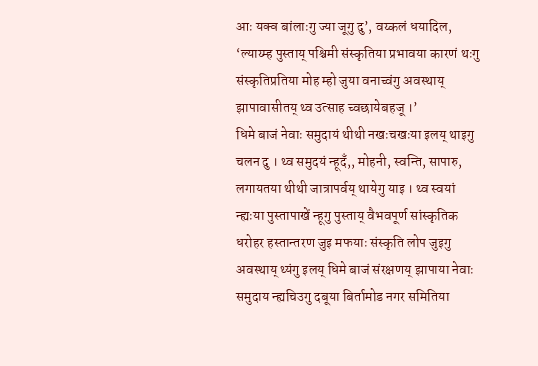आः यक्व बांलाःगु ज्या जूगु दु’, वय्कलं धयादिल, ‘ल्याय्म्ह पुस्ताय् पश्चिमी संस्कृतिया प्रभावया कारणं थःगु संस्कृतिप्रतिया मोह म्हो जुया वनाच्वंगु अवस्थाय् झापावासीतय् थ्व उत्साह च्वछायेबहजू ।’
धिमे बाजं नेवाः समुदायं थीथी नखःचखःया इलय् थाइगु चलन दु । थ्व समुदयं न्हूदँ,, मोहनी, स्वन्ति, सापारु, लगायतया थीथी जात्रापर्वय् थायेगु याइ । थ्व स्वयां न्ह्यःया पुस्तापाखें न्हूगु पुस्ताय् वैभवपूर्ण सांस्कृतिक धरोहर हस्तान्तरण जुइ मफयाः संस्कृति लोप जुइगु अवस्थाय् थ्यंगु इलय् धिमे बाजं संरक्षणय् झापाया नेवाः समुदाय न्ह्यचिउगु दबूया बिर्तामोड नगर समितिया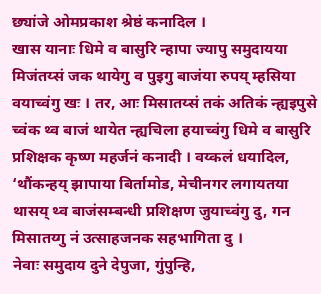छ्यांजे ओमप्रकाश श्रेष्ठं कनादिल ।
खास यानाः धिमे व बासुरि न्हापा ज्यापु समुदायया मिजंतय्सं जक थायेगु व पुइगु बाजंया रुपय् म्हसिया वयाच्वंगु खः । तर, आः मिसातय्सं तकं अतिकं न्ह्यइपुसे च्वंक थ्व बाजं थायेत न्ह्यचिला हयाच्वंगु धिमे व बासुरि प्रशिक्षक कृष्ण महर्जनं कनादी । वय्कलं धयादिल, ‘थौंकन्हय् झापाया बिर्तामोड, मेचीनगर लगायतया थासय् थ्व बाजंसम्बन्धी प्रशिक्षण जुयाच्वंगु दु, गन मिसातय्गु नं उत्साहजनक सहभागिता दु ।
नेवाः समुदाय दुने देपुजा, गुंपुन्हि,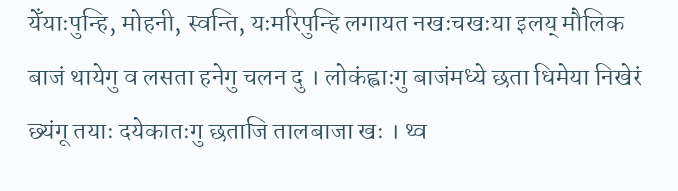येँयाःपुन्हि, मोहनी, स्वन्ति, यःमरिपुन्हि लगायत नखःचखःया इलय् मौलिक बाजं थायेगु व लसता हनेगु चलन दु । लोकंह्वाःगु बाजंमध्ये छता धिमेया निखेरं छ्यंगू तयाः दयेकातःगु छताजि तालबाजा खः । थ्व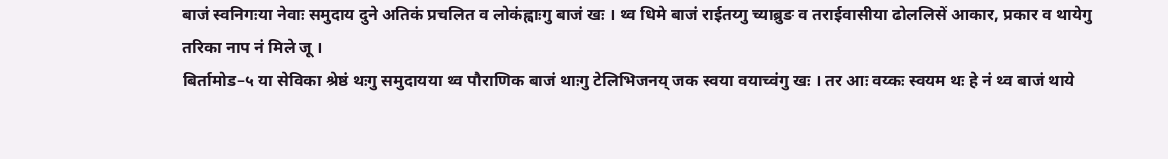बाजं स्वनिगःया नेवाः समुदाय दुने अतिकं प्रचलित व लोकंह्वाःगु बाजं खः । थ्व धिमे बाजं राईतय्गु च्याब्रुङ व तराईवासीया ढोललिसें आकार, प्रकार व थायेगु तरिका नाप नं मिले जू ।
बिर्तामोड–५ या सेविका श्रेष्ठं थःगु समुदायया थ्व पौराणिक बाजं थाःगु टेलिभिजनय् जक स्वया वयाच्वंगु खः । तर आः वय्कः स्वयम थः हे नं थ्व बाजं थाये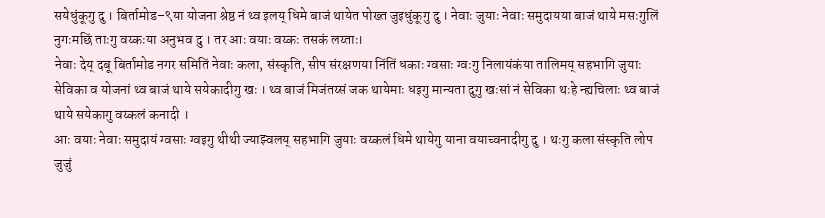सयेधुंकूगु दु । बिर्तामोड–९या योजना श्रेष्ठ नं थ्व इलय् धिमे बाजं थायेत पोख्त जुइधुंकूगु दु । नेवाः जुयाः नेवाः समुदायया बाजं थाये मसःगुलिं नुगःमछिं ताःगु वय्कःया अनुभव दु । तर आः वयाः वय्कः तसकं लय्ताः।
नेवाः देय् दबू बिर्तामोड नगर समितिं नेवाः कला, संस्कृति, सीप संरक्षणया निंतिं धकाः ग्वसाः ग्वःगु निलायंकंया तालिमय् सहभागि जुयाः सेविका व योजनां थ्व बाजं थाये सयेकादीगु खः । थ्व बाजं मिजंतय्सं जक थायेमाः धइगु मान्यता दुगु खःसां नं सेविका थःहे न्ह्यचिलाः थ्व बाजं थाये सयेकागु वय्कलं कनादी ।
आः वयाः नेवाः समुदायं ग्वसाः ग्वइगु थीथी ज्याझ्वलय् सहभागि जुयाः वय्कलं धिमे थायेगु याना वयाच्वनादीगु दु । थःगु कला संस्कृति लोप जुजुं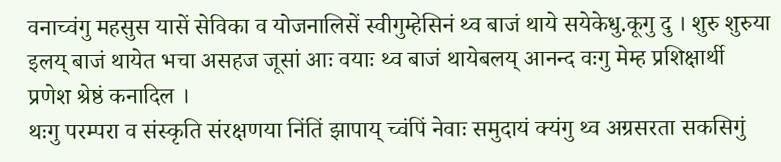वनाच्वंगु महसुस यासें सेविका व योजनालिसें स्वीगुम्हेसिनं थ्व बाजं थाये सयेकेधु.कूगु दु । शुरु शुरुया इलय् बाजं थायेत भचा असहज जूसां आः वयाः थ्व बाजं थायेबलय् आनन्द वःगु मेम्ह प्रशिक्षार्थी प्रणेश श्रेष्ठं कनादिल ।
थःगु परम्परा व संस्कृति संरक्षणया निंतिं झापाय् च्वंपिं नेवाः समुदायं क्यंगु थ्व अग्रसरता सकसिगुं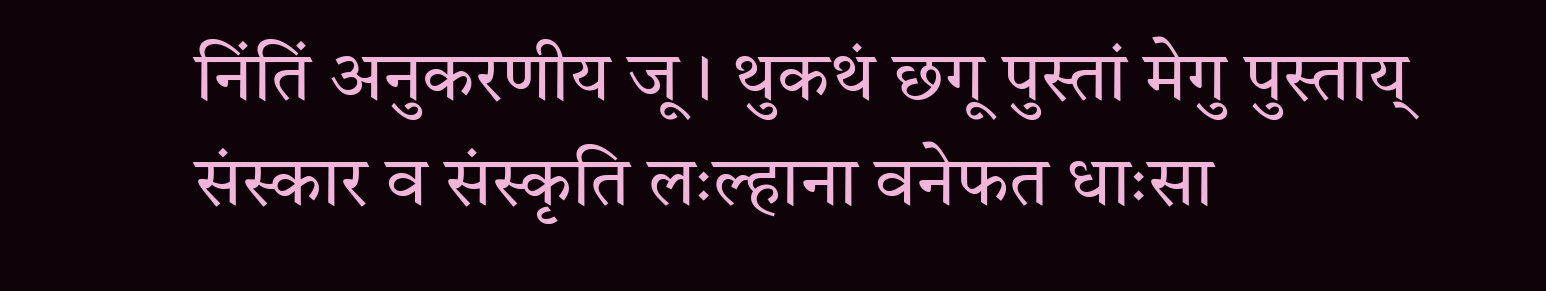निंतिं अनुकरणीय जू । थुकथं छगू पुस्तां मेगु पुस्ताय् संस्कार व संस्कृति लःल्हाना वनेफत धाःसा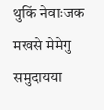थुकिं नेवाःजक मखसे मेमेगु समुदायया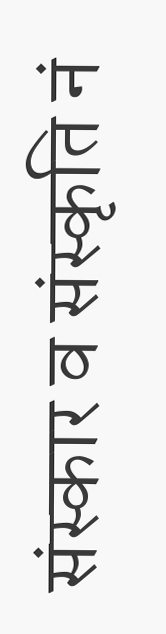संस्कार व संस्कृति नं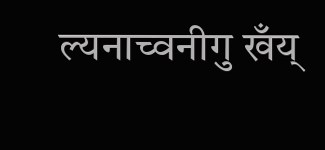ल्यनाच्वनीगु खँय्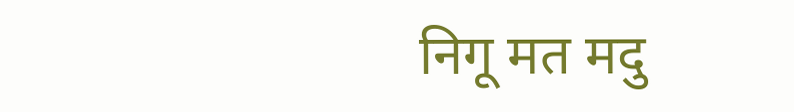निगू मत मदु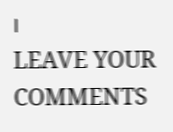।
LEAVE YOUR COMMENTS